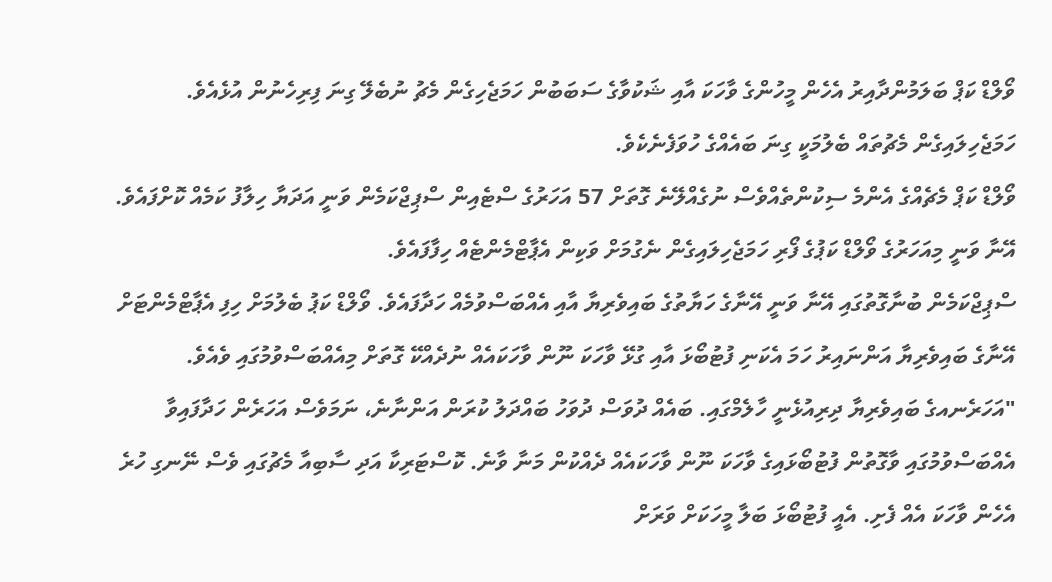ވޯލްޑް ކަޕް ބަލަމުންދާއިރު އެހެން މީހުންގެ ވާހަކަ އާއި ޝަކުވާގެ ސަބަބުން ހަމަޖެހިގެން މެޗު ނުބެލޭ ގިނަ ފިރިހެނުން އުޅެއެވެ. ހަމަޖެހިލައިގެން މެޗުތައް ބެލުމަކީ ގިނަ ބައެއްގެ ހުވަފެނެކެވެ.
ވޯލްޑް ކަޕް މެޗެއްގެ އެންމެ ސިކުންތެއްވެސް ނުގެއްލޭނެ ގޮތަށް 57 އަހަރުގެ ސްޓެއިން ސްޕިޖްކަމެން ވަނީ އަދަޔާ ހިލާފު ކަމެއް ކޮށްފައެވެ. އޭނާ ވަނީ މިއަހަރުގެ ވޯލްޑް ކަޕުގެ ފޯރި ހަމަޖެހިލައިގެން ނެގުމަށް ވަކިން އެޕާޓްމެންޓެއް ހިފާފައެވެ.
ސްޕިޖްކަމެން ބުނާގޮތުގައި އޭނާ ވަނީ އޭނާގެ ހަޔާތުގެ ބައިވެރިޔާ އާއި އެއްބަސްވުމެއް ހަދާފައެވެ. ވޯލްޑް ކަޕު ބެލުމަށް ހިފި އެޕާޓްމެންޓަށް އޭނާގެ ބައިވެރިޔާ އަންނައިރު ހަމަ އެކަނި ފުޓުބޯޅަ އާއި ގުޅޭ ވާހަކަ ނޫން ވާހަކައެއް ނުދެއްކޭ ގޮތަށް މިއެއްބަސްވުމުގައި ވެއެވެ.
"އަހަރެނއގެ ބައިވެރިޔާ ދިރިއުޅެނީ ހާލެމްގައި. ބައެއް ދުވަސް ދުވަހު ބައްދަލު ކުރަން އަންނާނެ، ނަމަވެސް އަހަރެން ހަދާފައިވާ އެއްބަސްވުމުގައި ވާގޮތުން ފުޓުބޯޅައިގެ ވާހަކަ ނޫން ވާހަކައެއް ދެއްކުން މަނާ ވާނެ. ކޮސްޓަރިކާ އަދި ސާބިއާ މެޗުގައި ވެސް ނޭނގި ހުރެ އެހެން ވާހަކަ އެއް ފެށި. އެއީ ފުޓުބޯޅަ ބަލާ މީހަކަށް ވަރަށް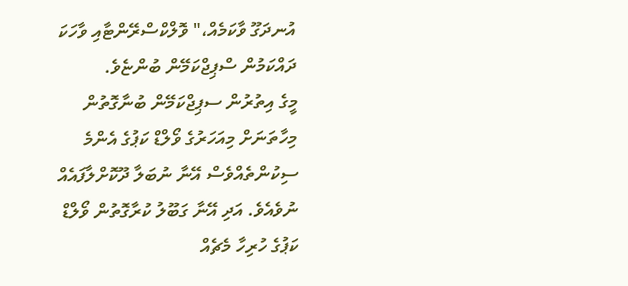އުނދަގޫ ވާކަމެއް،" ވޮލްކްސްރޭންޓާއި ވާހަކަ ދައްކަމުން ސްޕިޖްކަމޭން ބުންޏެވެ.
މީގެ އިތުރުން ސޕިޖްކަމޭން ބުނާގޮތުން މިހާތަނަށް މިއަހަރުގެ ވޯލްޑް ކަޕުގެ އެންމެ ސިކުންތެއްވެސް އޭނާ ނުބަލާ ދޫކޮށްލާފައެއް ނުވެއެވެ. އަދި އޭނާ ގަބޫލު ކުރާގޮތުން ވޯލްޑް ކަޕުގެ ހުރިހާ މެޗެއް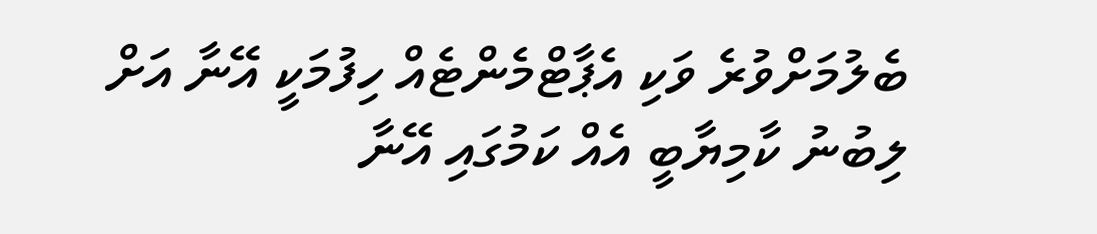ބެލުމަށްވުރެ ވަކި އެޕާޓްމެންޓެއް ހިފުމަކީ އޭނާ އަށް ލިބުނު ކާމިޔާބީ އެއް ކަމުގައި އޭނާ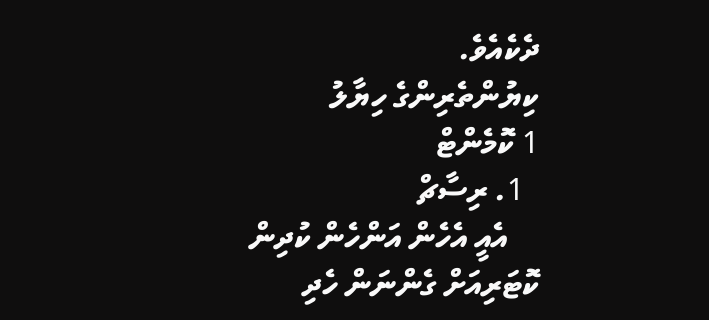ދެކެއެވެ.
ކިޔުންތެރިންގެ ހިޔާލު
1 ކޮމެންޓް
  1. ރިސާޗް
    އެއީ އެހެން އަންހެން ކުދިން ކޮޓަރިއަށް ގެންނަން ހެދި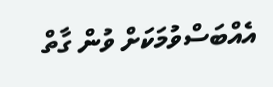އެއްބަސްވުމަކަށް ވުން ގާތް